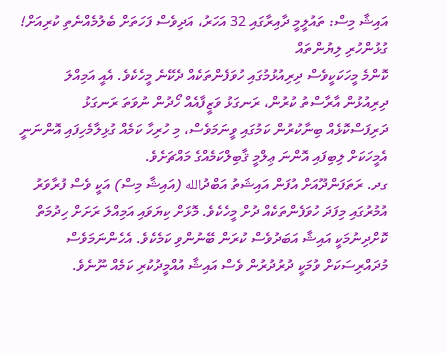އައިޝާ މިސް: ތައުލީމީ ދާއިރާގައި 32 އަހަރު، އަދިވެސް ފަހަތަށް ބެލުމެއްނެތި ކުރިއަށް!
ގުޅުންހުރި ލިޔުންތައް
ކޮންމެ މީހަކަކީވެސް ދިރިއުޅުމުގައި ހުވަފެންތަކެއް ދެކޭނެ މީހެކެވެ. އެއީ އަމިއްލަ ދިރިއުޅުން އާރާސްތު ކުރުން، ރަނގަޅު ވަޒީފާއެއް ހޯދުން ނުވަތަ ރަނގަޅު ދަރިފަސްކޮޅެއް ބިނާކުރުން ކަމުގައި ވީނަމަވެސް، މި ހުރިހާ ކަމެއް ގުޅިލާމެހިފައި އޮންނަނީ އެމީހަކަށް ލިބިފައި އޮންނަ ޢިލްމީ ޤާބިލްކަމެއްގެ މައްޗަށެވެ.
ގދ. ރަތަފަންދޫއަށް އުފަން އައިޝަތު އަބްދުالله (އައިޝާ މިސް) އަކީ ވެސް ފުރާވަރު އުމުރުގައި މިފަދަ ހުވަފެންތަކެއް ދުށް މީހެކެވެ. މޮޅަށް ކިޔަވައި އަމިއްލަ ރަށަށް ހިދުމަތް ކޮށްދިނުމަކީ އައިޝާ އަބަދުވެސް ކުރަން ބޭނުންވި ކަމެކެވެ. އެހެންނަމަވެސް މުދައްރިސަކަށް ވުމަކީ ދުރުދުރުން ވެސް އައިޝާ އުއްމީދުކުރި ކަމެއް ނޫނެވެ.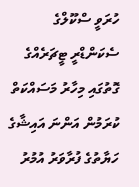ހުރަވީ ސްކޫލްގެ ސެކަންޑްރީ ޓީޗަރެއްގެ ގޮތުގައި މިހާރު މަސައްކަތް ކުރަމުން އަންނަ އައިޝާގެ ހަޔާތުގެ ފުރާވަރު އުމުރު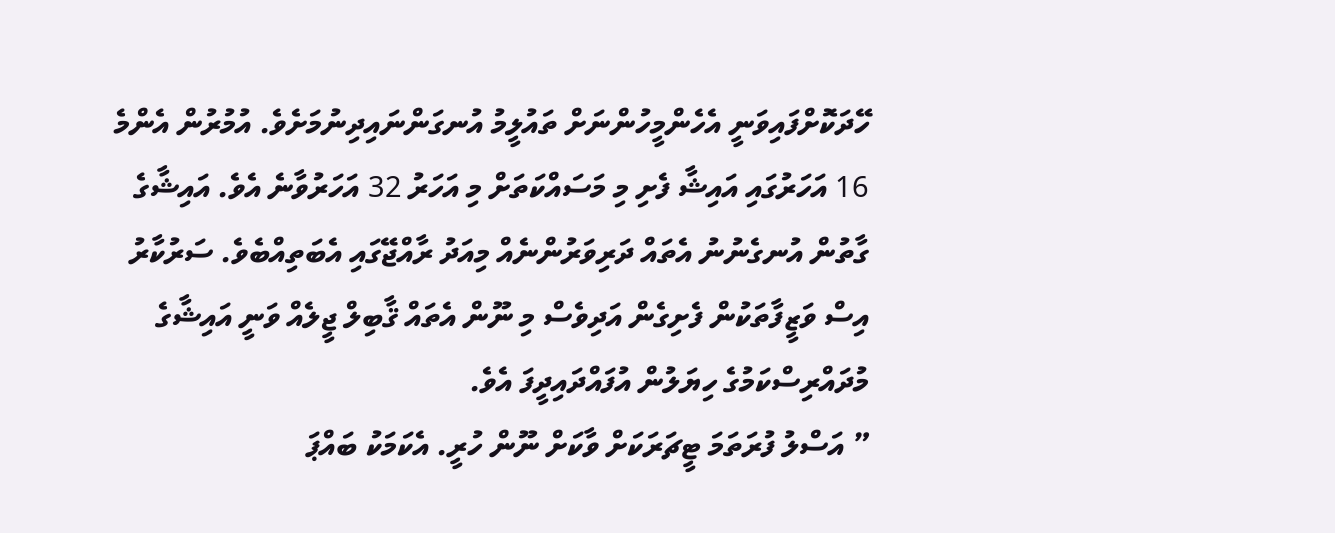ހޭދަކޮށްފައިވަނީ އެހެންމީހުންނަށް ތައުލީމު އުނގަންނައިދިނުމަށެވެ. އުމުރުން އެންމެ 16 އަހަރުގައި އައިޝާ ފެށި މި މަސައްކަތަށް މި އަހަރު 32 އަހަރުވާނެ އެވެ. އައިޝާގެ ގާތުން އުނގެނުނު އެތައް ދަރިވަރުންނެއް މިއަދު ރާއްޖޭގައި އެބަތިއްބެވެ. ސަރުކާރު އިސް ވަޒީފާތަކުން ފެށިގެން އަދިވެސް މި ނޫން އެތައް ޤާބިލް ޖީލެއް ވަނީ އައިޝާގެ މުދައްރިސްކަމުގެ ހިޔަލުން އުފައްދައިދީފަ އެވެ.
” އަސްލު ފުރަތަމަ ޓީޗަރަކަށް ވާކަށް ނޫން ހުރީ. އެކަމަކު ބައްޕަ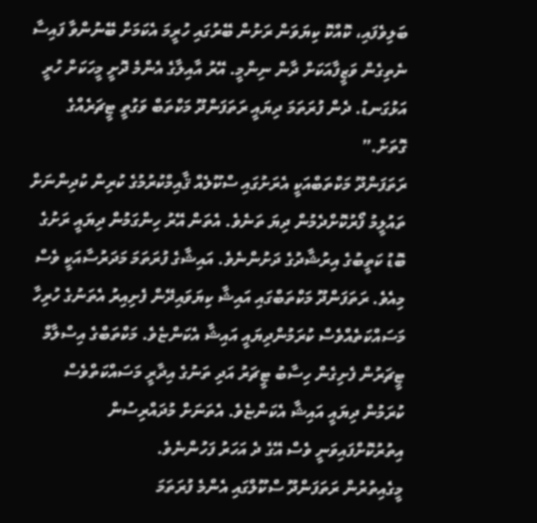ބަލިވެފައި، ކޮއްކޮ ކިޔަވަން ރަށުން ބޭރުގައި ހުރީމަ އެކަމަށް ބޭނުންވާ ފައިސާ ނެތިގެން ވަޒީފާއަކަށް ދާން ނިންމީ. އޭރު އާއިލާގެ އެންމެ ދޮށީ މީހަކަށް ހުރީ އަޅުގަނޑު. ދެން ފުރަތަމަ ދިޔައީ ރަތަފަންދޫ މަކްތަބް ވަގުތީ ޓީޗަރެއްގެ ގޮތަށް.”
ރަތަފަންދޫ މަކްތަބްއަކީ އެރަށުގައި ސްކޫލެއް ޤާއިމްކުރުމުގެ ކުރިން ކުދިންނަށް ތައުލީމު ފޯރުކޮށްދެމުން ދިޔަ ތަނެވެ. އެތަން އޭރު ހިންގަމުން ދިޔައީ ރަށުގެ ބޮޑު ކަތީބުގެ އިރުޝާދުގެ ދަށުންނެވެ. އައިޝާގެ ފުރަތަމަ މަދަރުސާއަކީ ވެސް މިއެވެ. ރަތަފަންދޫ މަކްތަބްގައި އައިޝާ ކިޔަވައިދޭން ފެށިއިރު އެތަނުގެ ހުރިހާ މަސައްކަތެއްވެސް ކުރަމުންދިޔައީ އައިޝާ އެކަންޏެވެ. މަކްތަބްގެ އިސްލާމް ޓީޗަރުން ފެށިގެން ހިސާބު ޓީޗަރު އަދި ތަނުގެ އިދާރީ މަސައްކަތްވެސް ކުރަމުން ދިޔައީ އައިޝާ އެކަންޏެވެ. އެތަނަށް މުދައްރިސުން އިތުރުކޮށްފައިވަނީ ވެސް އޭގެ ދެ އަހަރު ފަހުންނެވެ.
މީގެއިތުރުން ރަތަފަންދޫ ސްކޫލްގައި އެންމެ ފުރަތަމަ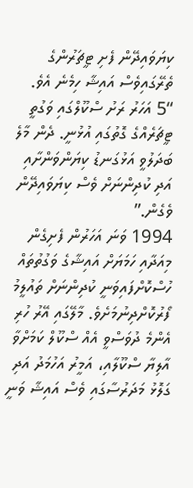ކިޔަވައިދޭން ފެށި ޓީޗަރުންގެ ތެރޭގައިވެސް އައިޝާ ހިމެނެ އެވެ.
“5 އަހަރު ރަށު ސްކޫލްގައި ވަގުތީ ޓީޗަރެއްގެ ގޮތުގައި އުޅުނީ. ދެން މާލެ ބަދަލުވީ އަޅުގަނޑު ކިޔަންވަންށާއި އަދި ކުދިންނަށް ވެސް ކިޔަވައިދޭން ވެގެން.”
1994 ވަނަ އަހަރުން ފެށިގެން މިއަދާއި ހަމަޔަށް އައިޝާގެ ވަގުތުތައް ހުސްކޮށްފައިވަނީ ކުދިންނަށް ތައުލީމު ފޯރުކޮށްދިނުމަށެވެ. މާލޭގައި އޭރު ހުރި އެންމެ ދުވަސްވީ އެއް ސްކޫލް ކަމަށްވާ އާލިޔާ ސްކޫލާއި، އަމީރު އަހުމަދު އަދި ގަލޮޅު މަދަރުސާގައި ވެސް އައިޝާ ވަނީ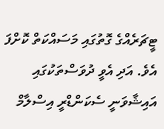ޓީޗަރެއްގެ ގޮތުގައި މަސައްކަތް ކޮށްފަ އެވެ. އަދި އެވީ ދުވަސްތަކުގައި އައިޝާވަނީ ސެކަންޑްރީ އިސްލާމް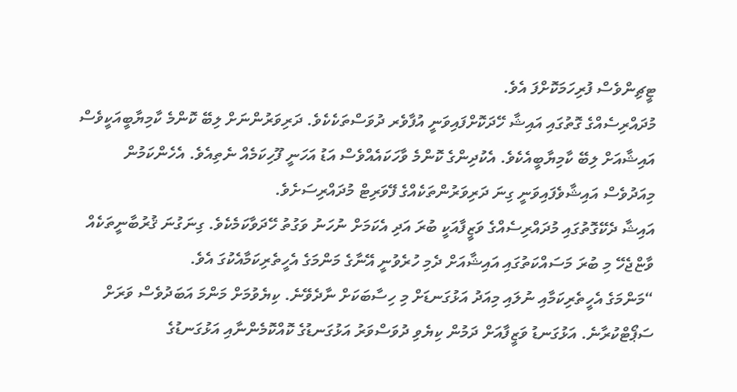ޓީޗިންވެސް ފުރިހަމަކޮށްފަ އެވެ.
މުދައްރިސެއްގެ ގޮތުގައި އައިޝާ ހޭދަކޮށްފައިވަނީ އުފާވެރ ދުވަސްތަކެކެވެ. ދަރިވަރުންނަށް ލިބޭ ކޮންމެ ކާމިޔާބީއަކީވެސް އައިޝާއަށް ލިބޭ ކާމިޔާބީއެކެވެ. އެކުދިންގެ ކޮންމެ ވާހަކައެއްވެސް އަޑު އަހަނީ ފޫހިކަމެއް ނެތިއެވެ. އެހެންކަމުން މިއަދުވެސް އައިޝާވެފައިވަނީ ގިނަ ދަރިވަރުންތަކެއްގެ ފޭވަރިޓް މުދައްރިސަށެވެ.
އައިޝާ ދެކޭގޮތުގައި މުދައްރިސެއްގެ ވަޒީފާއަކީ ބުރަ އަދި އެކަމަށް ނުހަނު ވަގުތު ހޭދަވާކަމެކެވެ. ގިނަގުނަ ޤުރުބާނީތަކެއް ވާޏްޖެހޭ މި ބުރަ މަސައްކަތުގައި އައިޝާއަށް ދެމި ހުރެވުނީ އޭނާގެ މަންމަގެ އެހީތެރިކަމާއެކުގަ އެވެ.
“މަންމަގެ އެހީތެރިކަމާއި ނުލައި މިއަދު އަޅުގަނޑަށް މި ހިސާބަކަށް ނާދެވޭނެ. ކިޔެވުމަށް މަންމަ އަބަދުވެސް ވަރަށް ސަޕޯޓްކުރާނެ. އަޅުގަނޑު ވަޒީފާއަށް ދަމުން ކިޔެވި ދުވަސްވަރު އަޅުގަނޑުގެ ކޮއްކޮމެންނާއި އަޅުގަނޑުގެ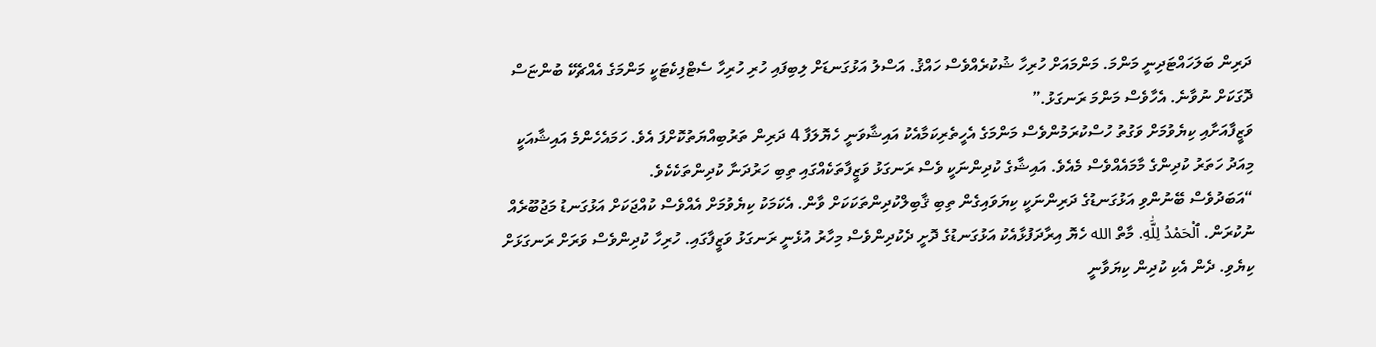ދަރިން ބަލަހައްޓަދިނީ މަންމަ. މަންމައަށް ހުރިހާ ޝުކުރެއްވެސް ހައްޤު. އަސްލު އަޅުގަނޑަށް ލިބިފައި ހުރި ހުރިހާ ސެޓްފިކެޓަކީ މަންމަގެ އެއްޗެކޭ ބުންޏަސް ދޮގަކަށް ނުވާނެ. އެހާވެސް މަންމަ ރަނގަޅު.”
ވަޒީފާއަށާއި ކިޔެވުމަށް ވަގުތު ހުސްކުރަމުންވެސް މަންމަގެ އެހީތެރިކަމާއެކު އައިޝާވަނީ ހެޔޮލަފާ 4 ދަރިން ތަރުބިއްޔަތުކޮށްފަ އެވެ. ހަމައެހެންމެ އައިޝާއަކީ މިއަދު ހަތަރު ކުދިންގެ މާމައެއްވެސް މެއެވެ. އައިޝާގެ ކުދިންނަކީ ވެސް ރަނގަޅު ވަޒީފާތަކެއްގައި ތިބި ހަރުދަނާ ކުދިންތަކެކެވެ.
“އަބަދުވެސް ބޭނުންވި އަޅުގަނޑުގެ ދަރިންނަކީ ކިޔަވައިގެން ތިބި ޤާބިލްކުދިންތަކަކަށް ވާން. އެކަމަކު ކިޔެވުމަށް އެއްވެސް ކުއްޖަކަށް އަޅުގަނޑު މަޖުބޫރެއް ނުކުރަން. ٱلْحَمْدُ لِلَّٰهِ. މާތް الله ހެޔޮ އިރާދަފުޅާއެކު އަޅުގަނޑުގެ ދޮށީ ދެކުދިންވެސް މިހާރު އުޅެނީ ރަނގަޅު ވަޒީފާގައި. ހުރިހާ ކުދިންވެސް ވަރަށް ރަނގަޅަށް ކިޔެވި. ދެން އެކި ކުދިން ކިޔަވާނީ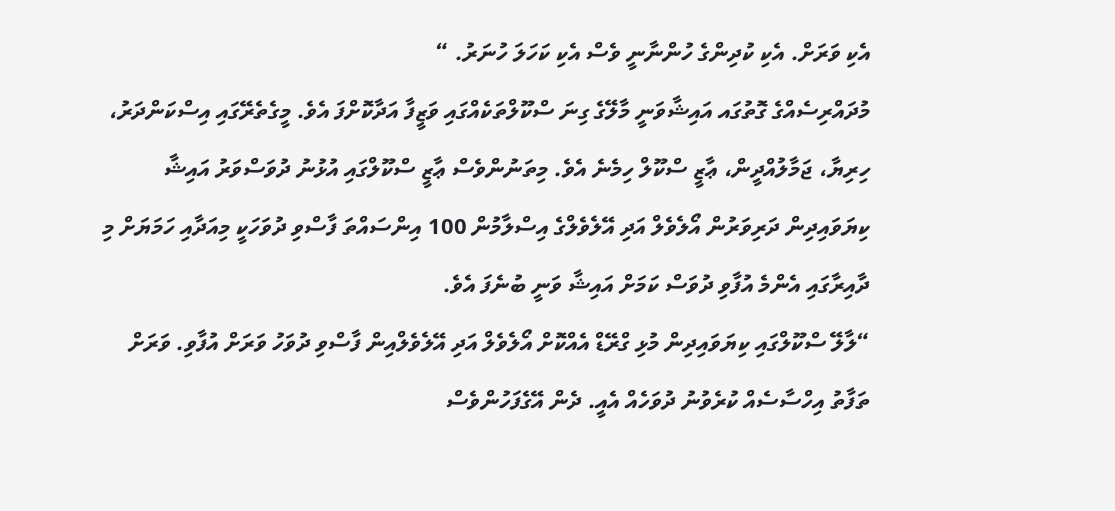އެކި ވަރަށް. އެކި ކުދިންގެ ހުންނާނީ ވެސް އެކި ކަހަލަ ހުނަރު. “
މުދައްރިސެއްގެ ގޮތުގައ އައިޝާވަނީ މާލޭގެ ގިނަ ސްކޫލްތަކެއްގައި ވަޒީފާ އަދާކޮށްފަ އެވެ. މީގެތެރޭގައި އިސްކަންދަރު، ހިރިޔާ، ޖަމާލުއްދީން، ޢާޒީ ސްކޫލް ހިމެނެ އެވެ. މިތަނުންވެސް ޢާޒީ ސްކޫލްގައި އުޅުނު ދުވަސްވަރު އައިޝާ ކިޔަވައިދިން ދަރިވަރުން އޯލެވެލް އަދި އޭލެވެލްގެ އިސްލާމުން 100 އިންސައްތަ ފާސްވި ދުވަހަކީ މިއަދާއި ހަމަޔަށް މި ދާއިރާގައި އެންމެ އުފާވި ދުވަސް ކަމަށް އައިޝާ ވަނީ ބުނެފަ އެވެ.
“ލާލޭ ސްކޫލްގައި ކިޔަވައިދިން މުޅި ގްރޭޑް އެއްކޮށް އޯލެވެލް އަދި އޭލެވެލްއިން ފާސްވި ދުވަހު ވަރަށް އުފާވި. ވަރަށް ތަފާތު އިހްސާސެއް ކުރެވުނު ދުވަހެއް އެއީ. ދެން އޭގެފަހުންވެސް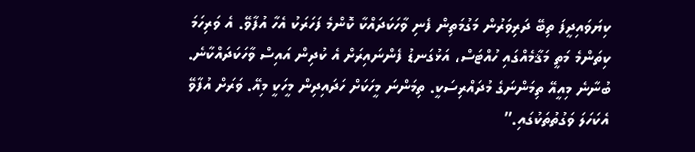ކިޔަވައިދީފަ ތިބޭ ދަރިވަރުން މަގުމަތިން ފެނި ވާހަކަދައްކާ ކޮންމެ ފަހަރަކު އެހާ އުފާވޭ. އެ ވަރިހަމަ ކިތަންމެ މަތީ މަޤާމެއްގައި ހުއްޓަސް، އަޅުގަނޑު ފެންނައިރަށް އެ ކުދިން އައިސް ވާހަކަދައްކާނެ. ބުނާނެ މިއީއޭ ތިމަންނަގެ މުދައްރިސަކީ. ތިމަންނަ މީހަކަށް ހަދައިދިން މީހަކީ މިއޭ. ވަރަށް އުފާވޭ އެކަހަލަ ވަގުތުތަކުގައި.”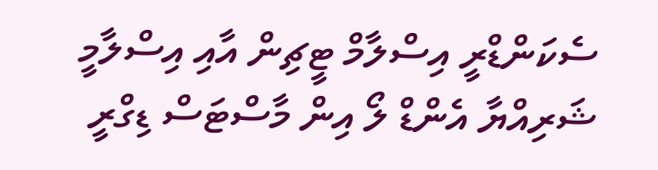ސެކަންޑްރީ އިސްލާމް ޓީޗިން އާއި އިސްލާމީ ޝަރިއްޔާ އެންޑް ލޯ އިން މާސްޓަސް ޑިގްރީ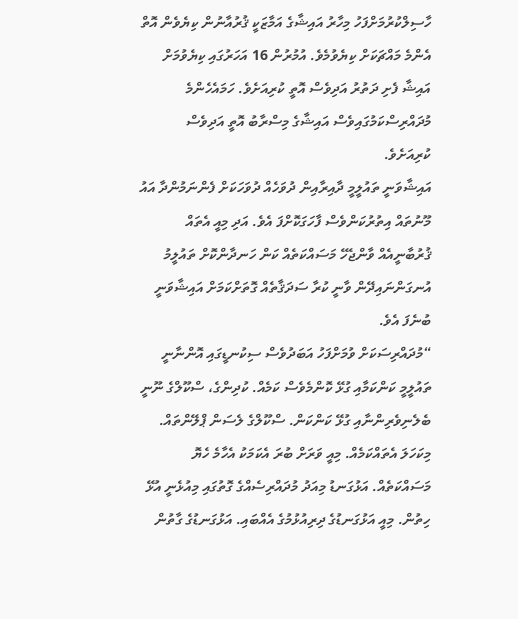ހާސިލްކުރުމަށްފަހު މިހާރު އައިޝާގެ އަމާޒަކީ ޤުރުއާނުން ކިޔެވެން އޮތް އެންމެ މައްޗަކަށް ކިޔެވުމެވެ. އުމުރުން 16 އަހަރުގައި ކިޔެވުމަށް އައިޝާ ފެށި ދަތުރު އަދިވެސް އޮތީ ކުރިއަށެވެ. ހަމައެހެންމެ މުދައްރިސްކަމުގައިވެސް އައިޝާގެ މިސްރާބު އޮތީ އަދިވެސް ކުރިއަށެވެ.
އައިޝާވަނީ ތައުލީމީ ދާއިރާއިން ދުވަހެއް ދުވަހަކަށް ފެންނަމުންދާ އައު މޫނުތައް އިތުރުކަންވެސް ފާހަގަކޮށްފަ އެވެ. އަދި މިއީ އެތައް ޤުރުބާނީއެއް ވާންޖެހޭ މަސައްކަތެއް ކަން ހަނދާންކޮށް ތައުލީމު އުނގަންނައިދޭން ވާނީ ކުރާ ސަދަޤާތެއް ގޮތަށްކަމަށް އައިޝާވަނީ ބުނެފަ އެވެ.
“މުދައްރިސަކަށް ވުމަށްފަހު އަބަދުވެސް ސިކުނޑީގައި އޮންނާނީ ތައުލީމީ ކަންކަމާއި ގުޅޭ ކޮންމެވެސް ކަމެއް. ކުދިންގެ، ސްކޫލްގެ ނޫނީ ބެލެނިވެރިންނާއި ގުޅޭ ކަންކަން. ސްކޫލްގެ ލެސަން ޕްލޭންތައް. މިކަހަލަ އެތައްކަމެއް. މިއީ ވަރަށް ބުރަ އެކަމަކު އެހާމެ ހެޔޮ މަސައްކަތެއް. އަޅުގަނޑު މިއަދު މުދައްރިސެއްގެ ގޮތުގައި މިއުޅެނީ އުޅޭ ހިތުން. މިއީ އަޅުގަނޑުގެ ދިރިއުޅުމުގެ އެއްބައި. އަޅުގަނޑުގެ ގާތުން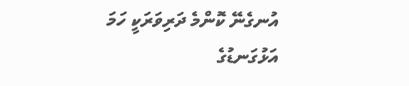އުނގެނޭ ކޮންމެ ދަރިވަރަކީ ހަމަ އަޅުގަނޑުގެ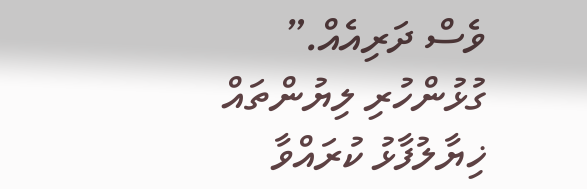ވެސް ދަރިއެއް.”
ގުޅުންހުރި ލިޔުންތައް
ޚިޔާލުފާޅު ކުރައްވާ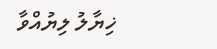ޚިޔާލު ލިޔުއްވާ